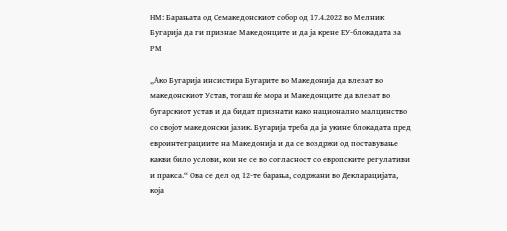НМ: Барањата од Семакедонскиот собор од 17.4.2022 во Мелник Бугарија да ги признае Македонците и да ја крене ЕУ-блокадата за РМ

„Ако Бугарија инсистира Бугарите во Македонија да влезат во македонскиот Устав, тогаш ќе мора и Македонците да влезат во бугарскиот устав и да бидат признати како национално малцинство со својот македонски јазик. Бугарија треба да ја укине блокадата пред евроинтеграциите на Македонија и да се воздржи од поставување какви било услови, кои не се во согласност со европските регулативи и пракса.“ Ова се дел од 12-те барања, содржани во Декларацијата, која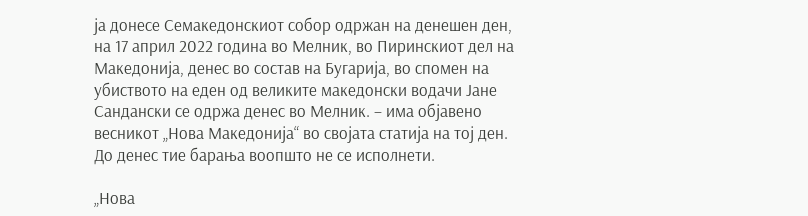ја донесе Семакедонскиот собор одржан на денешен ден, на 17 април 2022 година во Мелник, во Пиринскиот дел на Македонија, денес во состав на Бугарија, во спомен на убиството на еден од великите македонски водачи Јане Сандански се одржа денес во Мелник. – има објавено весникот „Нова Македонија“ во својата статија на тој ден. До денес тие барања воопшто не се исполнети.

„Нова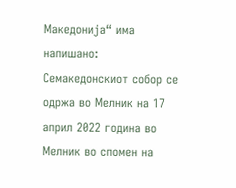Македонија“ има напишано: Семакедонскиот собор се одржа во Мелник на 17 април 2022 година во Мелник во спомен на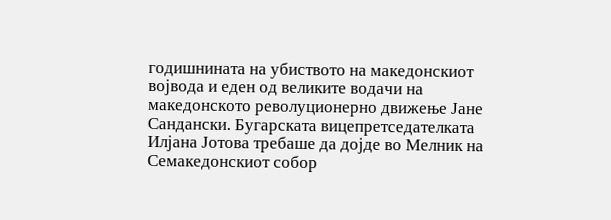годишнината на убиството на македонскиот војвода и еден од великите водачи на македонското револуционерно движење Јане Сандански. Бугарската вицепретседателката Илјана Јотова требаше да дојде во Мелник на Семакедонскиот собор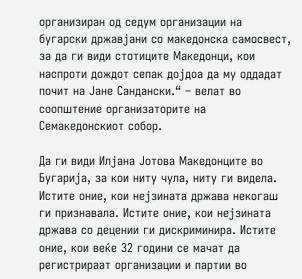организиран од седум организации на бугарски државјани со македонска самосвест, за да ги види стотиците Македонци, кои наспроти дождот сепак дојдоа да му оддадат почит на Јане Сандански.“ – велат во соопштение организаторите на Семакедонскиот собор.

Да ги види Илјана Јотова Македонците во Бугарија, за кои ниту чула, ниту ги видела. Истите оние, кои нејзината држава некогаш ги признавала. Истите оние, кои нејзината држава со децении ги дискриминира. Истите оние, кои веќе 32 години се мачат да регистрираат организации и партии во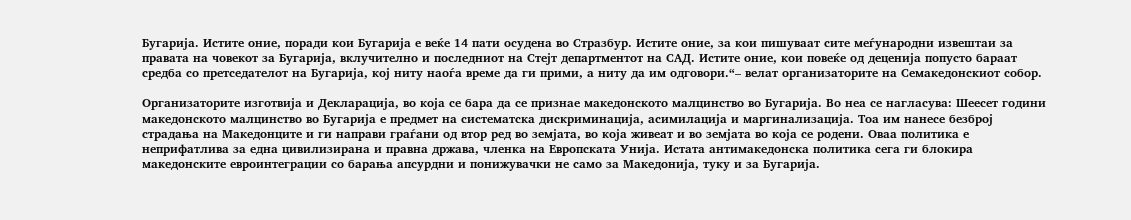Бугарија. Истите оние, поради кои Бугарија е веќе 14 пати осудена во Стразбур. Истите оние, за кои пишуваат сите меѓународни извештаи за правата на човекот за Бугарија, вклучително и последниот на Стејт департментот на САД. Истите оние, кои повеќе од деценија попусто бараат средба со претседателот на Бугарија, кој ниту наоѓа време да ги прими, а ниту да им одговори.“– велат организаторите на Семакедонскиот собор.

Организаторите изготвија и Декларација, во која се бара да се признае македонското малцинство во Бугарија. Во неа се нагласува: Шеесет години македонското малцинство во Бугарија е предмет на систематска дискриминација, асимилација и маргинализација. Тоа им нанесе безброј страдања на Македонците и ги направи граѓани од втор ред во земјата, во која живеат и во земјата во која се родени. Оваа политика е неприфатлива за една цивилизирана и правна држава, членка на Европската Унија. Истата антимакедонска политика сега ги блокира македонските евроинтеграции со барања апсурдни и понижувачки не само за Македонија, туку и за Бугарија.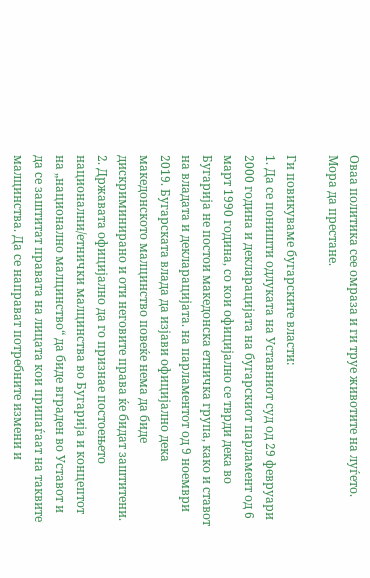Оваа политика сее омраза и ги труе животите на луѓето. Мора да престане.

Ги повикуваме бугарските власти:
1. Да се поништи одлуката на Уставниот суд од 29 февруари 2000 година и декларацијата на бугарскиот парламент од 6 март 1990 година, со кои официјално се тврди дека во Бугарија не постои македонска етничка група, како и ставот на владата и декларацијата. на парламентот од 9 ноември 2019. Бугарската влада да изјави официјално дека македонското малцинство повеќе нема да биде дискриминирано и оти неговите права ќе бидат заштитени.
2. Државата официјално да го признае постоењето национални/етнички малцинства во Бугарија и концептот на „национално малцинство“ да биде вграден во Уставот и да се заштитат правата на лицата кои припаѓаат на таквите малцинства. Да се направат потребните измени и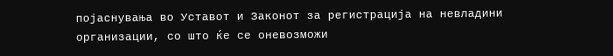појаснувања во Уставот и Законот за регистрација на невладини организации, со што ќе се оневозможи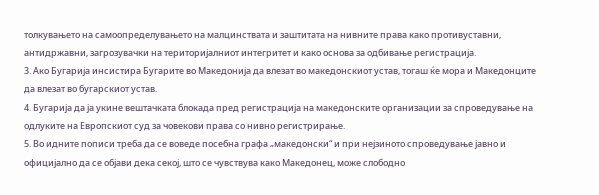толкувањето на самоопределувањето на малцинствата и заштитата на нивните права како противуставни, антидржавни, загрозувачки на територијалниот интегритет и како основа за одбивање регистрација.
3. Ако Бугарија инсистира Бугарите во Македонија да влезат во македонскиот устав, тогаш ќе мора и Македонците да влезат во бугарскиот устав.
4. Бугарија да ја укине вештачката блокада пред регистрација на македонските организации за спроведување на одлуките на Европскиот суд за човекови права со нивно регистрирање.
5. Во идните пописи треба да се воведе посебна графа „македонски“ и при нејзиното спроведување јавно и официјално да се објави дека секој, што се чувствува како Македонец, може слободно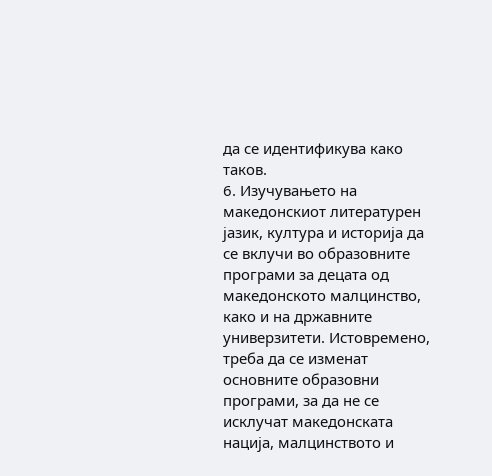да се идентификува како таков.
6. Изучувањето на македонскиот литературен јазик, култура и историја да се вклучи во образовните програми за децата од македонското малцинство, како и на државните универзитети. Истовремено, треба да се изменат основните образовни програми, за да не се исклучат македонската нација, малцинството и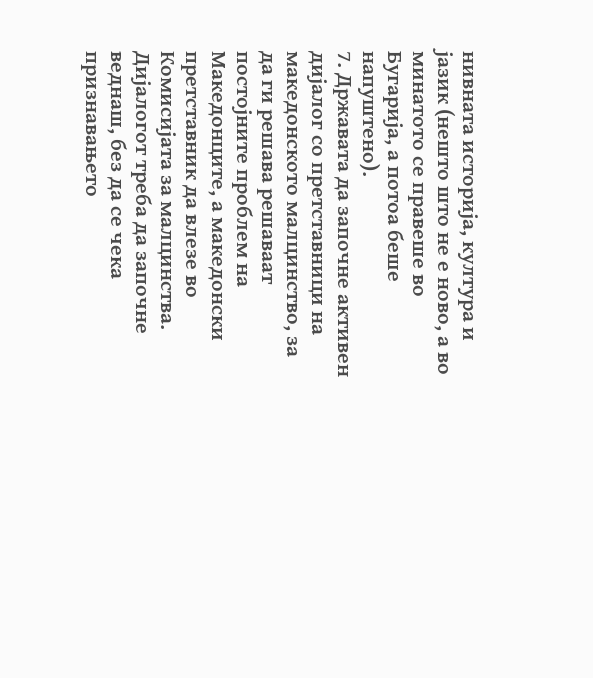нивната историја, култура и јазик (нешто што не е ново, а во минатото се правеше во Бугарија, а потоа беше напуштено).
7. Државата да започне активен дијалог со претставници на македонското малцинство, за да ги решава решаваат постојните проблем на Македонците, а македонски претставник да влезе во Комисијата за малцинства. Дијалогот треба да започне веднаш, без да се чека признавањето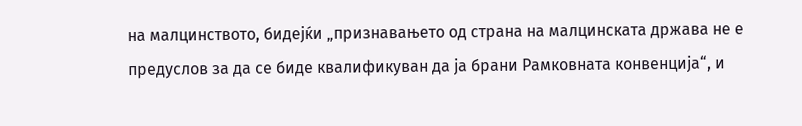на малцинството, бидејќи „признавањето од страна на малцинската држава не е предуслов за да се биде квалификуван да ја брани Рамковната конвенција“, и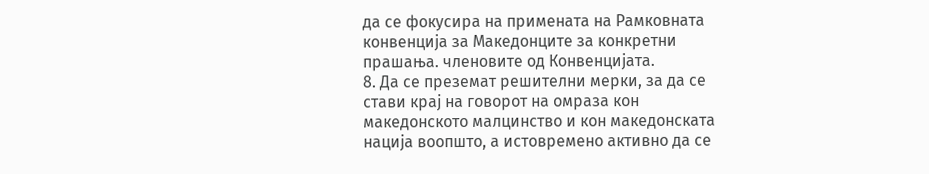да се фокусира на примената на Рамковната конвенција за Македонците за конкретни прашања. членовите од Конвенцијата.
8. Да се преземат решителни мерки, за да се стави крај на говорот на омраза кон македонското малцинство и кон македонската нација воопшто, а истовремено активно да се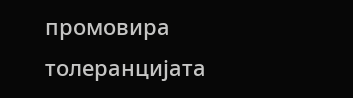промовира толеранцијата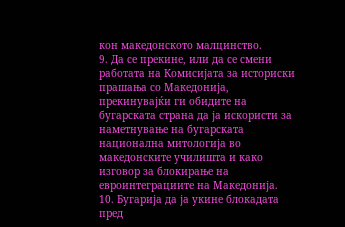кон македонското малцинство.
9. Да се прекине, или да се смени работата на Комисијата за историски прашања со Македонија, прекинувајќи ги обидите на бугарската страна да ја искористи за наметнување на бугарската национална митологија во македонските училишта и како изговор за блокирање на евроинтеграциите на Македонија.
10. Бугарија да ја укине блокадата пред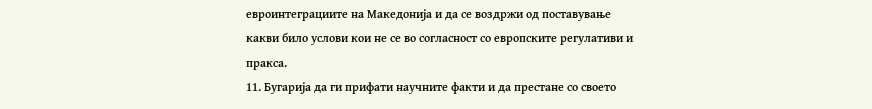евроинтеграциите на Македонија и да се воздржи од поставување какви било услови кои не се во согласност со европските регулативи и пракса.
11. Бугарија да ги прифати научните факти и да престане со своето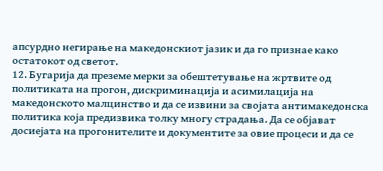апсурдно негирање на македонскиот јазик и да го признае како остатокот од светот.
12. Бугарија да преземе мерки за обештетување на жртвите од политиката на прогон, дискриминација и асимилација на македонското малцинство и да се извини за својата антимакедонска политика која предизвика толку многу страдања. Да се објават досиејата на прогонителите и документите за овие процеси и да се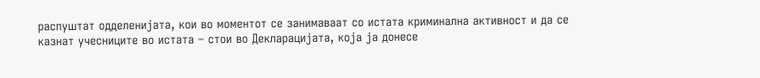распуштат одделенијата, кои во моментот се занимаваат со истата криминална активност и да се казнат учесниците во истата – стои во Декларацијата, која ја донесе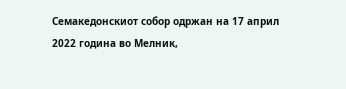Семакедонскиот собор одржан на 17 април 2022 година во Мелник,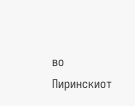во Пиринскиот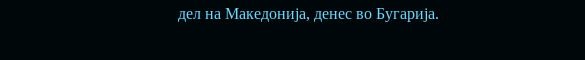дел на Македонија, денес во Бугарија.